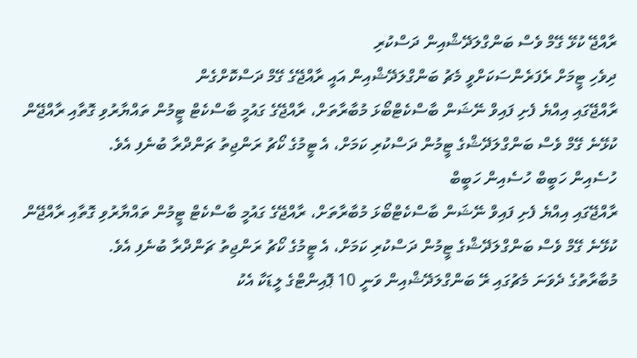ރާއްޖޭ ކުޅޭ ގޭމް ވެސް ބަންގްލަދޭޝްއިން ދަސްކުރި
ދިވެހި ޓީމަށް ރެފަރެންސަކަށްވީ މެޗު ބަންގްލަދޭޝްއިން އައީ ރާއްޖޭގެ ގޭމް ދަސްކޮށްގެން
ރާއްޖޭގައި އިއްޔެ ފެށި ފައިވް ނޭޝަން ބާސްކެޓްބޯޅަ މުބާރާތަށް، ރާއްޖޭގެ ގައުމީ ބާސްކެޓް ޓީމުން ތައްޔާރުވި ގޮތާއި ރާއްޖޭން ކުޅޭނެ ގޭމް ވެސް ބަންގްލަދޭޝްގެ ޓީމުން ދަސްކުރި ކަމަށް، އެ ޓީމުގެ ކޯޗު ރަންޖިތު ޗަންދްރާ ބުނެފި އެވެ.
ހުސެއިން ހަބީބް ހުސެއިން ހަބީބް
ރާއްޖޭގައި އިއްޔެ ފެށި ފައިވް ނޭޝަން ބާސްކެޓްބޯޅަ މުބާރާތަށް، ރާއްޖޭގެ ގައުމީ ބާސްކެޓް ޓީމުން ތައްޔާރުވި ގޮތާއި ރާއްޖޭން ކުޅޭނެ ގޭމް ވެސް ބަންގްލަދޭޝްގެ ޓީމުން ދަސްކުރި ކަމަށް، އެ ޓީމުގެ ކޯޗު ރަންޖިތު ޗަންދްރާ ބުނެފި އެވެ.
މުބާރާތުގެ ދެވަނަ މެޗުގައި ރޭ ބަންގްލަދޭޝްއިން ވަނީ 10 ޕޮއިންޓްގެ ލީޑަކާ އެކު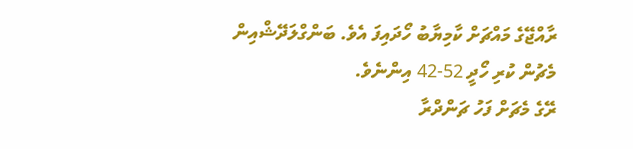ރާއްޖޭގެ މައްޗަށް ކާމިޔާބު ހޯދައިފަ އެވެ. ބަންގްލަދޭޝްއިން މެޗުން ކުރި ހޯދީ 52-42 އިންނެވެ.
ރޭގެ މެޗަށް ފަހު ޗަންދްރާ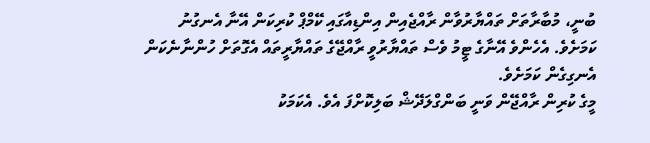ބުނީ، މުބާރާތަށް ތައްޔާރުވާން ރާއްޖެއިން އިންޑިއާގައި ކޭމްޕް ކުރިކަން އޭނާ އެނގުނު ކަމަށެވެ. އެހެންވެ އޭނާގެ ޓީމު ވެސް ތައްޔާރުވީ ރާއްޖޭގެ ތައްޔާރީތައް އެގޮތަށް ހުންނާނެކަން އެނގިގެން ކަމަށެވެ.
މީގެ ކުރިން ރާއްޖޭން ވަނީ ބަންގްލަދޭޝް ބަލިކޮށްފަ އެވެ. އެކަމަކު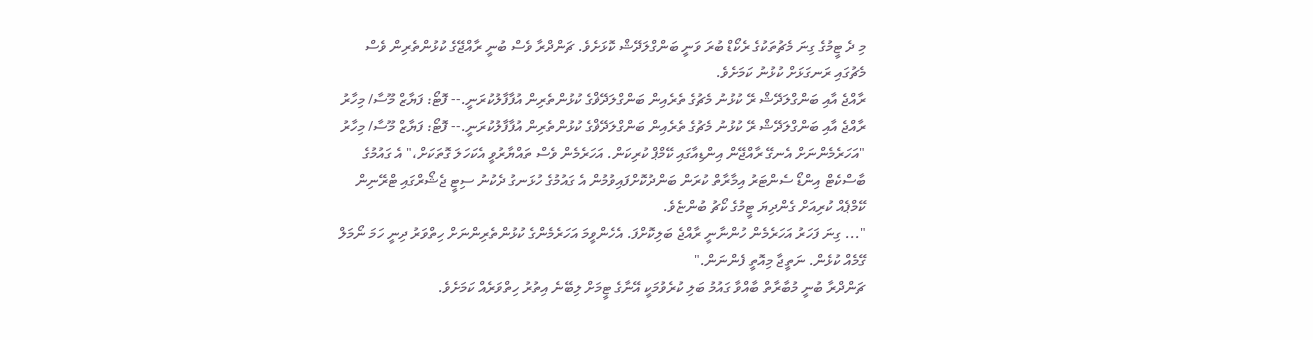މި ދެ ޓީމުގެ ގިނަ މެޗުތަކުގެ ރެކޯޑް ބުރަ ވަނީ ބަންގްލަދޭޝް ކޮޅަށެވެ. ޗަންދްރާ ވެސް ބުނީ ރާއްޖޭގެ ކުޅުންތެރިން ވެސް މެޗުގައި ރަނގަޅަށް ކުޅުނު ކަމަށެވެ.
ރާއްޖެ އާއި ބަންގްލަދޭޝް ރޭ ކުޅުނު މެޗުގެ ތެރެއިން ބަންގްލަދޭޥްގެ ކުޅުންތެރިން އުފާފާލުކުރަނީ.-- ފޮޓޯ: ފަޔާޒް މޫސާ/ މިހާރު
ރާއްޖެ އާއި ބަންގްލަދޭޝް ރޭ ކުޅުނު މެޗުގެ ތެރެއިން ބަންގްލަދޭޥްގެ ކުޅުންތެރިން އުފާފާލުކުރަނީ.-- ފޮޓޯ: ފަޔާޒް މޫސާ/ މިހާރު
"އަހަރެމެންނަށް އެނގޭ ރާއްޖޭން އިންޑިއާގައި ކޭމްޕް ކުރިކަން. އަހަރެމެން ވެސް ތައްޔާރުވީ އެކަހަލަ ގޮތަކަށް،" އެ ގައުމުގެ ބާސްކެޓް އިންޑޯ ސެންޓަރު އިމާރާތް ކުރަން ބަންދުކޮށްފައިވުމުން އެ ގައުމުގެ ހުޅަނގު ދެކުނު ސިޓީ ޖެޝޯރްގައި ޓްރޭނިން ކޭމްޕެއް ކުރިއަށް ގެންދިޔަ ޓީމުގެ ކޯޗު ބުންޏެވެ.
"... ގިނަ ފަހަރު އަހަރެމެން ހުންނާނީ ރާއްޖެ ބަލިކޮށްފަ. އެހެންވީމަ އަހަރެމެންގެ ކުޅުންތެރިންނަށް ހިތްވަރު ދިނީ ހަމަ ނޯމަލް ގޭމެއް ކުޅެން. ނަތީޖާ މިއޮތީ ފެންނަން."
ޗަންދްރާ ބުނީ މުބާރާތް ބާއްވާ ގައުމު ބަލި ކުރެވުމަކީ އޭނާގެ ޓީމަށް ލިބޭނެ އިތުރު ހިތްވަރެއް ކަމަށެވެ.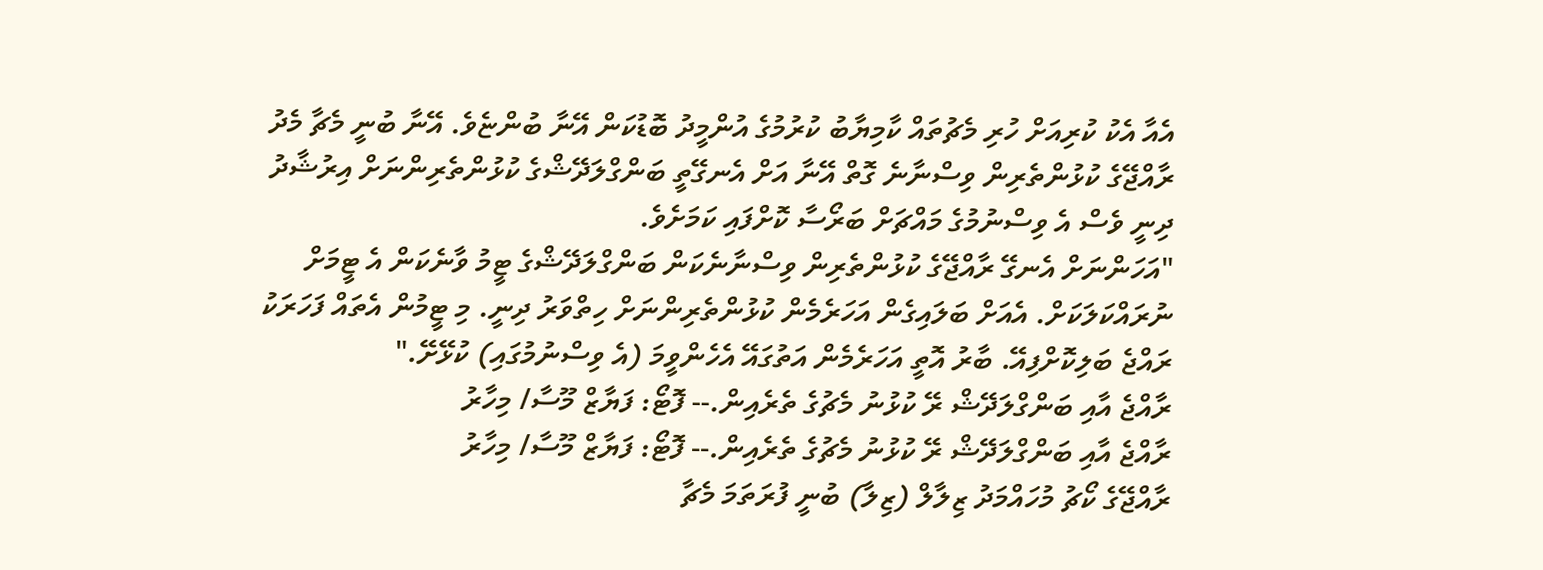އެއާ އެކު ކުރިއަށް ހުރި މެޗުތައް ކާމިޔާބު ކުރުމުގެ އުންމީދު ބޮޑުކަން އޭނާ ބުންޏެވެ. އޭނާ ބުނީ މެޗާ މެދު ރާއްޖޭގެ ކުޅުންތެރިން ވިސްނާނެ ގޮތް އޭނާ އަށް އެނގޭތީ ބަންގްލަދޭޝްގެ ކުޅުންތެރިންނަށް އިރުޝާދު ދިނީ ވެސް އެ ވިސްނުމުގެ މައްޗަށް ބަރޯސާ ކޮށްފައި ކަމަށެވެ.
"އަހަންނަށް އެނގޭ ރާއްޖޭގެ ކުޅުންތެރިން ވިސްނާނެކަން ބަންގްލަދޭޝްގެ ޓީމު ވާނެކަން އެ ޓީމަށް ނުރައްކަލަކަށް. އެއަށް ބަލައިގެން އަހަރެމެން ކުޅުންތެރިންނަށް ހިތްވަރު ދިނީ. މި ޓީމުން އެތައް ފަހަރަކު ރައްޖެ ބަލިކޮށްފިއޭ. ބާރު އޮތީ އަހަރެމެން އަތުގައޭ އެހެންވީމަ (އެ ވިސްނުމުގައި) ކުޅޭށޭ."
ރާއްޖެ އާއި ބަންގްލަދޭޝް ރޭ ކުޅުނު މެޗުގެ ތެރެއިން.-- ފޮޓޯ: ފަޔާޒް މޫސާ/ މިހާރު
ރާއްޖެ އާއި ބަންގްލަދޭޝް ރޭ ކުޅުނު މެޗުގެ ތެރެއިން.-- ފޮޓޯ: ފަޔާޒް މޫސާ/ މިހާރު
ރާއްޖޭގެ ކޯޗު މުހައްމަދު ޒިލާލް (ޒިލާ) ބުނީ ފުރަތަމަ މެޗާ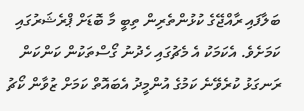ބަލާފައި ރާއްޖޭގެ ކުޅުންތެރިން ތިބީ މާ ބޮޑަށް ޕްރެޝަރުގައި ކަމަށެވެ. އެކަމަކު އެ މެޗުގައި ހެދުނު ގޯސްތަކުން ކަންކަން ރަނގަޅު ކުރެވޭނެ ކަމުގެ އުންމީދު އެބައޮތް ކަމަށް ޒުވާން ކޯޗު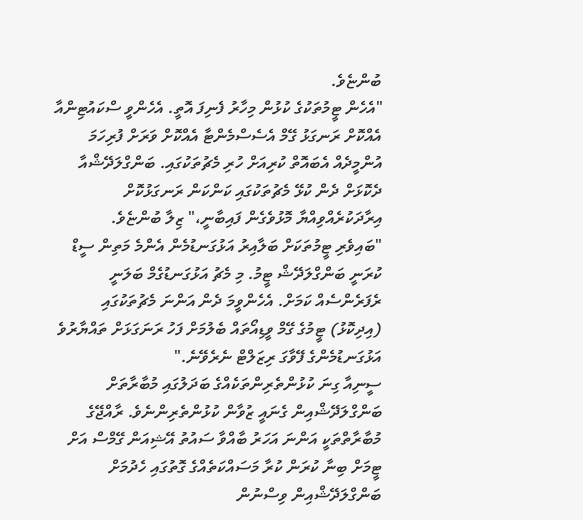ބުންޏެވެ.
"އެހެން ޓީމުތަކުގެ ކުޅުން މިހާރު ފެނިފަ އޮތީ. އެހެންވީ ސްކައުޓިންއާ އެއްކޮށް ރަނގަޅު ގޭމް އެސެސްމެންޓާ އެއްކޮށް ވަރަށް ފުރިހަމަ އުންމީދެއް އެބައޮތް ކުރިއަށް ހުރި މެޗުތަކުގައި. ބަންގްލަދޭޝްއާ ދެކޮޅަށް ދެން ކުޅޭ މެޗުތަކުގައި ކަންކަން ރަނގަޅުކޮށް އިރާދަކުރެއްވިއްޔާ މޮޅުވެގެން ފައިބާނީ،" ޒިލާ ބުންޏެވެ.
"ބައިވެރި ޓީމުތަކަށް ބަލާއިރު އަޅުގަނޑުމެން އެންމެ މަތިން ސީޑް ކުރަނީ ބަންގްލަދޭޝް ޓީމު. މި މެޗު އަޅުގަނޑުގެމް ބަލަނީ ރެފަރެންސެއް ކަމަށް. އެހެންވީމަ ދެން އަންނަ މެޗުތަކުގައި (އިދިކޮޅު) ޓީމުގެ ގޭމް ވީޑިއޯތައް ބެލުމަށް ފަހު ރަނަގަޅަށް ތައްޔާރުވެ އަޅުގަނޑުމެންގެ ފޭވާގަ ރިޒަލްޓް ނެރެވޭނެ."
ސީނިއާ ގިނަ ކުޅުންތެރިންތަކެއްގެ ބަދަލުގައި މުބާރާތަށް ބަންގްލަދޭޝްއިން ގެނައީ ޒުވާން ކުޅުންތެރިންނެވެ. ރާއްޖޭގެ މުބާރާތްތަކީ އަންނަ އަހަރު ބާއްވާ ސައުތު އޭޝިއަން ގޭމްސް އަށް ޓީމަށް ބިނާ ކުރަން ކުރާ މަސައްކަތެއްގެ ގޮތުގައި ހެދުމަށް ބަންގްލަދޭޝްއިން ވިސްނުން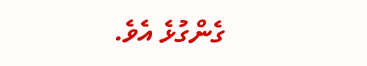ގެންގުޅެ އެވެ.